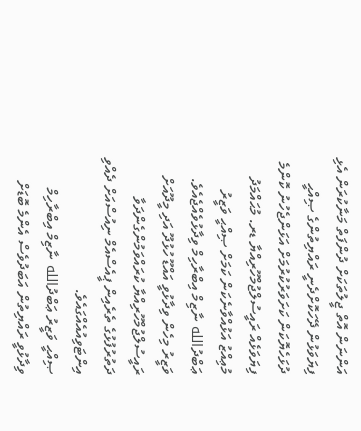އަންނަން އޮތް ޖީލުތަކަށް ދުންފަތް މަނާކުރަން އެޅި ފިޔަވަޅުން ދޭހަކޮށްދެނީ ރައްޔިތުންގެ ޞިއްޙީ ދުޅަހެޔޮކަން ކަށަވަރުކުރުމަށް އަޅަންޖެހުނު ކޮންމެ ފިޔަވަޅެއް ރައީސުލްޖުމްހޫރިއްޔާ ޑރ. މުޙައްމަދު މުޢިއްޒު އަޅުއްވާނެކަން ކަމަށް ޞިއްޙީ ވަޒީރު ޢަބްދުالله ނާޒިމް އިބްރާހިމް ވިދާޅުވެއްޖެއެވެ.
ވަޒީރު މިހެން ވިދާޅުވީ އައްޑޫ ހުޅުދޫ އަދި މީދޫއަށް ރައީސުލްޖުމްހޫރިއްޔާ ކުރައްވަމުންގެންދަވާ ދަތުރުފުޅުގެ ތެރެއިން ޕީއެސްއެމް ނިއުސްއަށް ދެއްވި އިންޓަވިއުއެއްގައެވެ.
ޞިއްޙީ ވަޒީރު ޢަބްދުالله ނާޒިމް އިބްރާހިމް ވިދާޅުވީ ރައްޔިތުން އަބަދުވެސް އެންމެ ބޮޑަށް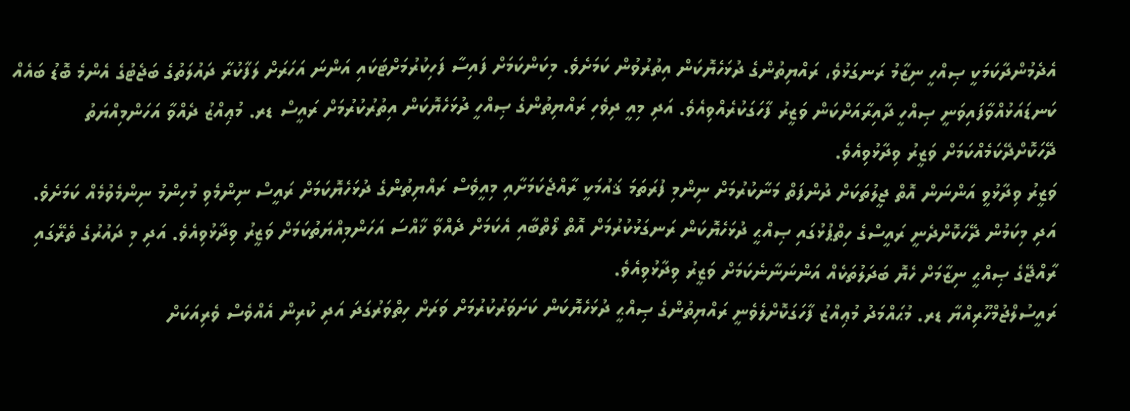އެދެމުންދާކަމަކީ ޞިއްހީ ނިޒާމު ރަނގަޅުވެ، ރައްޔިތުންގެ ދުޅަހެޔޮކަން އިތުރުވުން ކަމަށެވެ. މިކަންކަމަށް ފައިސާ ފަހިކުރުމަށްޓަކައި އަންނަ އަހަރަށް ލަފާކުރާ ދައުލަތުގެ ބަޖެޓުގެ އެންމެ ބޮޑު ބައެއް ކަނޑައަޅުއްވާފައިވަނީ ޞިއްހީ ދާއިރާއަށްކަން ވަޒީރު ފާހަގަކުރެއްވިއެވެ. އަދި މިއީ ދިވެހި ރައްޔިތުންގެ ޞިއްހީ ދުޅަހެޔޮކަން އިތުރުކުރުމަށް ރައީސް ޑރ. މުޢިއްޒު ދެއްވާ އަހަންމިއްޔަތު ދޭހަކޮށްދޭކަމެއްކަމަށް ވަޒީރު ވިދާޅުވިއެވެ.
ވަޒީރު ވިދާޅުވީ އަންނަން އޮތް ޖީލުތަކަށް ދުންފަތް މަނާކުރުމަށް ނިންމި ފުރަތަމަ ޤައުމަކީ ރާއްޖެކަމަށާއި މިއީވެސް ރައްޔިތުންގެ ދުޅަހެޔޮކަމަށް ރައީސް ނިންމެވި މުހިންމު ނިންމެވުމެއް ކަމަށެވެ. އަދި މިކަމުން ދޭހަކޮށްދެނީ ރައީސްގެ ހިތްޕުޅުގައި ޞިއްޙީ ދުޅަހެޔޮކަން ރަނގަޅުކުރުމަށް އޮތް ލޯތްބާއި އެކަމަށް ދެއްވާ ޚާއްސަ އަހަންމިއްޔަތުކަމަށް ވަޒީރު ވިދާޅުވިއެވެ. އަދި މި ދައުރުގެ ތެރޭގައި ރާއްޖޭގެ ޞިއްޙީ ނިޒާމަށް ހެޔޮ ބަދަލުތަކެއް އަންނަނާނެކަމަށް ވަޒީރު ވިދާޅުވިއެވެ.
ރައީސުލްޖުމްހޫރިއްޔާ ޑރ. މުޙައްމަދު މުޢިއްޒު ފާހަގަކޮށްލެވެނީ ރައްޔިތުންގެ ޞިއްޙީ ދުޅަހެޔޮކަން ކަށަވަރުކުރުމަށް ވަރަށް ހިތްވަރުގަދަ އަދި ކުރިން އެއްވެސް ވެރިއަކަށް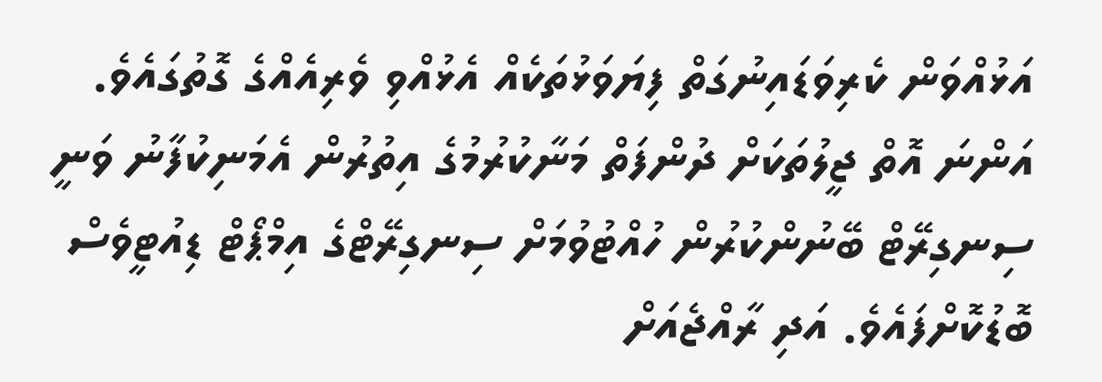އަޅުއްވަން ކެރިވަޑައިނުގަތް ފިޔަވަޅުތަކެއް އެޅުއްވި ވެރިއެއްގެ ގޮތުގައެވެ. އަންނަ އޮތް ޖީލުތަކަށް ދުންފަތް މަނާކުރުމުގެ އިތުރުން އެމަނިކުފާނު ވަނީ ސިނގިރޭޓް ބޭނުންކުރުން ހުއްޓުވުމަށް ސިނގިރޭޓްގެ އިމްޕޯޓް ޑިއުޓީވެސް ބޮޑުކޮށްފައެވެ. އަދި ރާއްޖެއަށް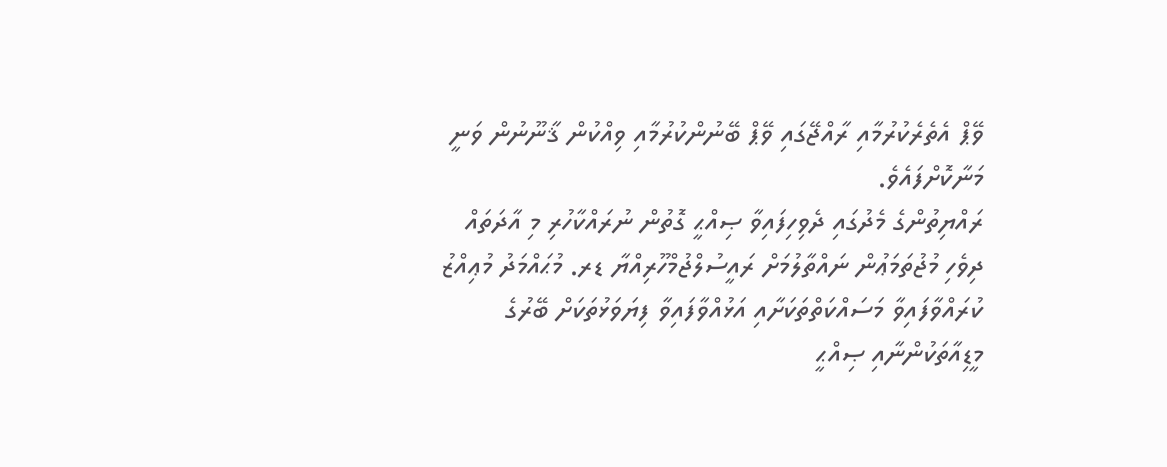ވޭޕް އެތެރެކުރުމާއި ރާއްޖޭގައި ވޭޕް ބޭނުންކުރުމާއި ވިއްކުން ޤާނޫނުން ވަނީ މަނާކޮށްފައެވެ.
ރައްޔިތުންގެ މެދުގައި ދެވިހިފައިވާ ޞިއްޙީ ގޮތުން ނުރައްކާހުރި މި އާދަތައް ދިވެހި މުޖުތަމަޢުން ނައްތާލުމަށް ރައީސުލްޖުމްހޫރިއްޔާ ޑރ. މުޙައްމަދު މުޢިއްޒު ކުރައްވާފައިވާ މަސައްކަތްތަކަށާއި އަޅުއްވާފައިވާ ފިޔަވަޅުތަކަށް ބޭރުގެ މީޑިއާތަކުންނާއި ޞިއްޙީ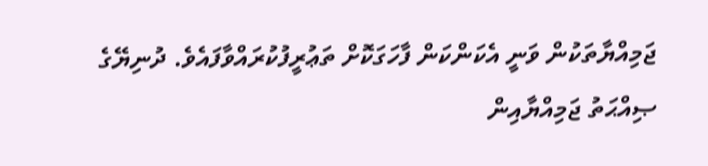ޖަމިއްޔާތަކުން ވަނީ އެކަންކަން ފާހަގަކޮށް ތަޢުރީފުކުރައްވާފައެވެ. ދުނިޔޭގެ ޞިއްޙަތު ޖަމިއްޔާއިން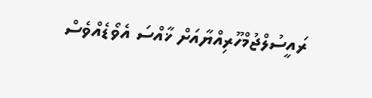ރައީސުލްޖުމްހޫރިއްޔާއަށް ޚާއްސަ އެވޯޑެއްވެސް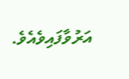އަރުވާފައިވެއެވެ.